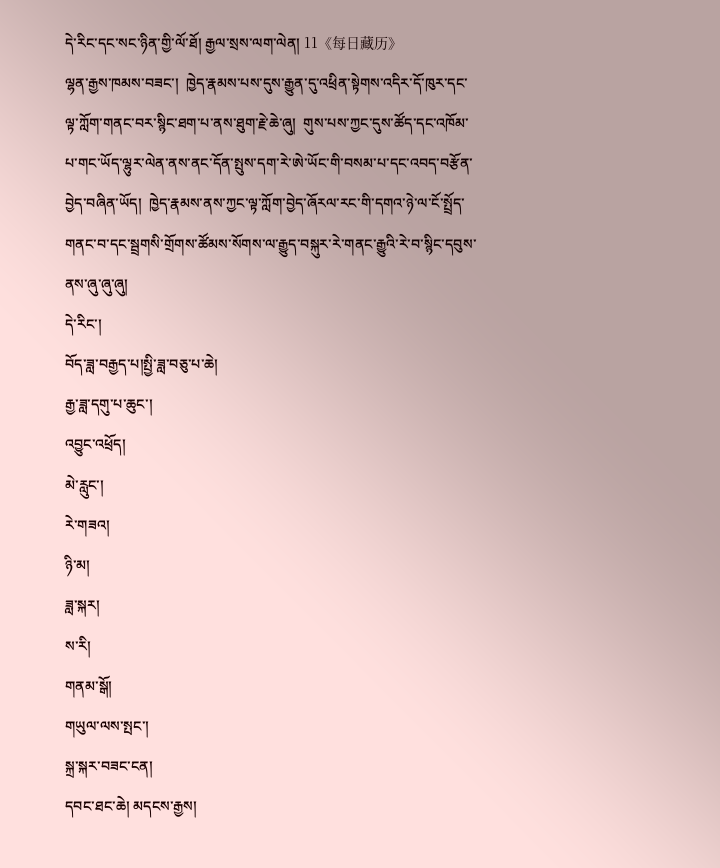དེ་རིང་དང་སང་ཉིན་གྱི་ལོ་ཐོ། རྒྱལ་སྲས་ལག་ལེན། 11《每日藏历》
ལྷན་རྒྱས་ཁམས་བཟང་།  ཁྱེད་རྣམས་པས་དུས་རྒྱུན་དུ་འཕྲིན་སྟེགས་འདིར་དོ་ཁུར་དང་ལྟ་ཀློག་གནང་བར་སྙིང་ཐག་པ་ནས་ཐུག་རྗེ་ཆེ་ཞུ།  གུས་པས་ཀྱང་དུས་ཚོད་དང་འཁོམ་པ་གང་ཡོད་ལྷུར་ལེན་ནས་ནང་དོན་སྤུས་དག་རེ་ཨེ་ཡོང་གི་བསམ་པ་དང་འབད་བརྩོན་བྱེད་བཞིན་ཡོད།  ཁྱེད་རྣམས་ནས་ཀྱང་ལྟ་ཀློག་བྱེད་ཞོརལ་རང་གི་དགའ་ཉེ་ལ་ངོ་སྤྲོད་གནང་བ་དང་སྦྲགསི་གྲོགས་ཚོམས་སོགས་ལ་རྒྱུད་བསྐུར་རེ་གནང་རྒྱུའི་རེ་བ་སྙིང་དབུས་ནས་ཞུ་ཞུ་ཞུ།
དེ་རིང་།
བོད་ཟླ་བརྒྱད་པ།སྤྱི་ཟླ་བཅུ་པ་ཆེ།
རྒྱ་ཟླ་དགུ་པ་ཆུང་།
འབྱུང་འཕྲོད།
མེ་རླུང་།
རེ་གཟའ།
ཉི་མ།
ཟླ་སྐར།
ས་རི།
གནམ་སྒོ།
གཡུལ་ལས་སྤང་།
སྐྲ་སྐར་བཟང་ངན།
དབང་ཐང་ཆེ། མདངས་རྒྱས།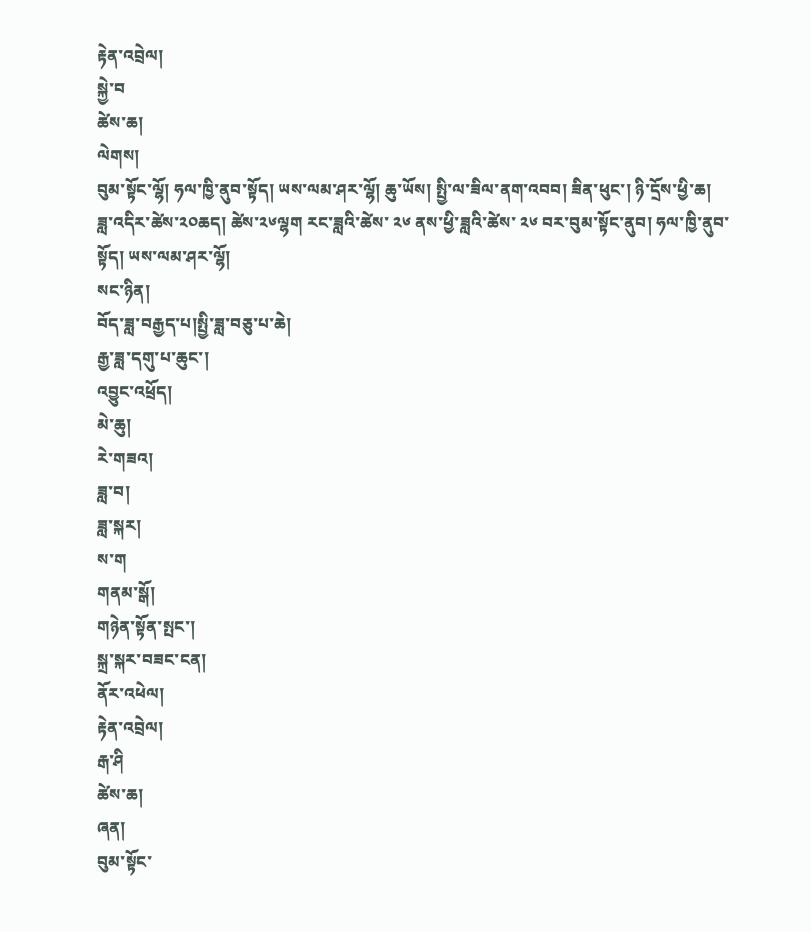རྟེན་འབྲེལ།
སྐྱེ་བ
ཚེས་ཆ།
ལེགས།
བུམ་སྟོང་ལྷོ། ཧལ་ཁྱི་ནུབ་སྟོད། ཡས་ལམ་ཤར་ལྷོ། ཆུ་ཡོས། སྤྱི་ལ་ཟིལ་ནག་འབབ། ཟིན་ཕུང་། ཉི་དྲོས་ཕྱི་ཆ།
ཟླ་འདིར་ཚེས་༢༠ཆད། ཚེས་༢༦ལྷག རང་ཟླའི་ཚེས་ ༢༦ ནས་ཕྱི་ཟླའི་ཚེས་ ༢༦ བར་བུམ་སྟོང་ནུབ། ཧལ་ཁྱི་ནུབ་སྟོད། ཡས་ལམ་ཤར་ལྷོ།
སང་ཉིན།
བོད་ཟླ་བརྒྱད་པ།སྤྱི་ཟླ་བཅུ་པ་ཆེ།
རྒྱ་ཟླ་དགུ་པ་ཆུང་།
འབྱུང་འཕྲོད།
མེ་ཆུ།
རེ་གཟའ།
ཟླ་བ།
ཟླ་སྐར།
ས་ག
གནམ་སྒོ།
གཉེན་སྟོན་སྤང་།
སྐྲ་སྐར་བཟང་ངན།
ནོར་འཕེལ།
རྟེན་འབྲེལ།
རྒ་ཤི
ཚེས་ཆ།
ཞན།
བུམ་སྟོང་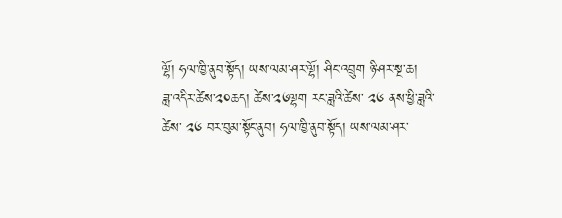ལྷོ། ཧལ་ཁྱི་ནུབ་སྟོད། ཡས་ལམ་ཤར་ལྷོ། ཤིང་འབྲུག ཉི་ཤར་སྔ་ཆ།
ཟླ་འདིར་ཚེས་༢༠ཆད། ཚེས་༢༦ལྷག རང་ཟླའི་ཚེས་ ༢༦ ནས་ཕྱི་ཟླའི་ཚེས་ ༢༦ བར་བུམ་སྟོང་ནུབ། ཧལ་ཁྱི་ནུབ་སྟོད། ཡས་ལམ་ཤར་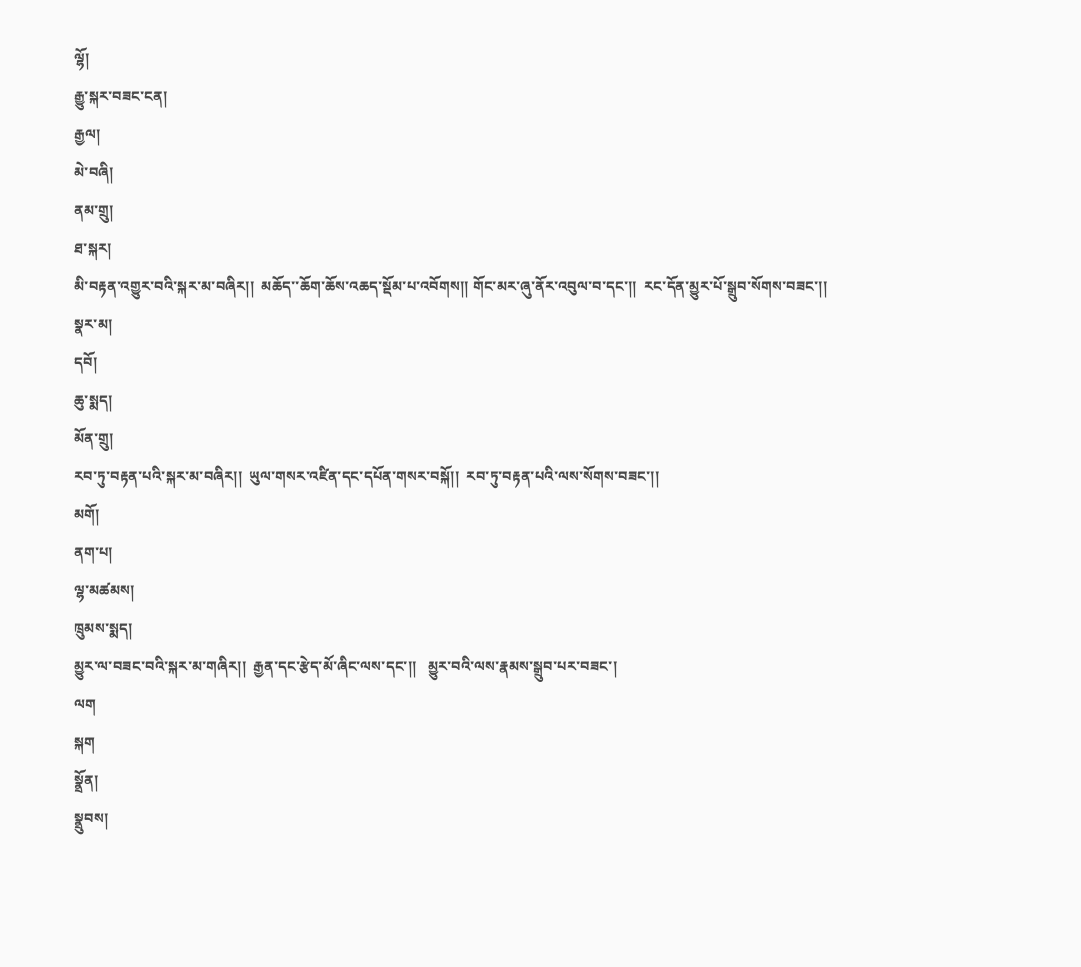ལྷོ།
རྒྱུ་སྐར་བཟང་ངན།
རྒྱལ།
མེ་བཞི།
ནམ་གྲུ།
ཐ་སྐར།
མི་བརྟན་འགྱུར་བའི་སྐར་མ་བཞིར།།  མཆོད་་ཆོག་ཆོས་འཆད་སྡོམ་པ་འབོགས།། གོང་མར་ཞུ་ནོར་འབུལ་བ་དང་།།  རང་དོན་མྱུར་པོ་སྒྲུབ་སོགས་བཟང་།།
སྣར་མ།
དབོ།
ཆུ་སྨད།
མོན་གྲུ།
རབ་ཏུ་བརྟན་པའི་སྐར་མ་བཞིར།།  ཡུལ་གསར་འཛིན་དང་དཔོན་གསར་བསྐོ།།  རབ་ཏུ་བརྟན་པའི་ལས་སོགས་བཟང་།།
མགོ།
ནག་པ།
ལྷ་མཚམས།
ཁྲུམས་སྨད།
མྱུར་ལ་བཟང་བའི་སྐར་མ་གཞིར།།  རྒྱན་དང་རྩེད་མོ་ཞིང་ལས་དང་།།   མྱུར་བའི་ལས་རྣམས་སྒྲུབ་པར་བཟང་།
ལག
སྐག
སྣྲོན།
སྣྲུབས།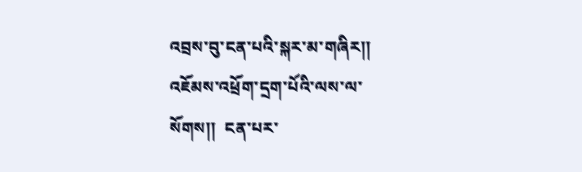འབྲས་བུ་ངན་པའི་སྐར་མ་གཞིར།།   འཇོམས་འཕྲོག་དྲག་པོའི་ལས་ལ་སོགས།།  ངན་པར་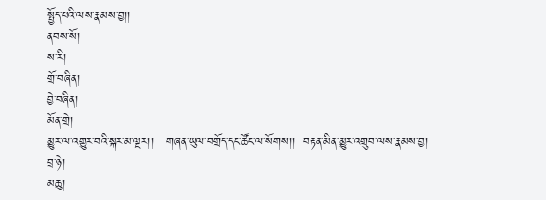སྤྱོད་པའི་ལས་རྣམས་བྱ།།
ནབས་སོ།
ས་རི།
གྲོ་བཞིན།
བྱེ་བཞིན།
མོན་གྲེ།
མྱུར་ལ་འགྱུར་བའི་སྐར་མ་ལྔར།།   གཞན་ཡུལ་བགྲོད་དང་ཚོང་ལ་སོགས།།  བརྟན་མིན་མྱུར་འགྲུབ་ལས་རྣམས་བྱ།
བྲ་ཉེ།
མཆུ།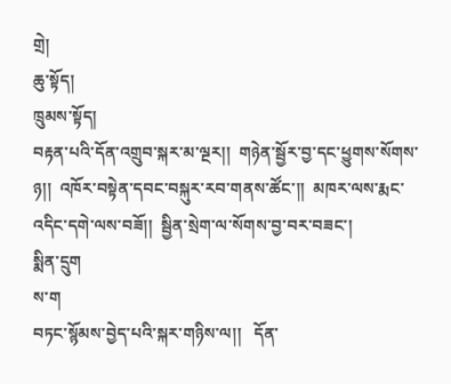གྲེ།
ཆུ་སྟོད།
ཁྲུམས་སྟོད།
བརྟན་པའི་དོན་འགྲུབ་སྐར་མ་ལྔར།།  གཉེན་སྦྱོར་བྱ་དང་ཕྱུགས་སོགས་ཉ།།  འཁོར་བསྟེན་དབང་བསྐུར་རབ་གནས་ཚོང་།།  མཁར་ལས་རྨང་འདིང་དགེ་ལས་བཟོ།།  སྦྱིན་སྲེག་ལ་སོགས་བྱ་བར་བཟང་།
སྨིན་དྲུག
ས་ག
བཏང་སྙོམས་བྱེད་པའི་སྐར་གཉིས་ལ།།   དོན་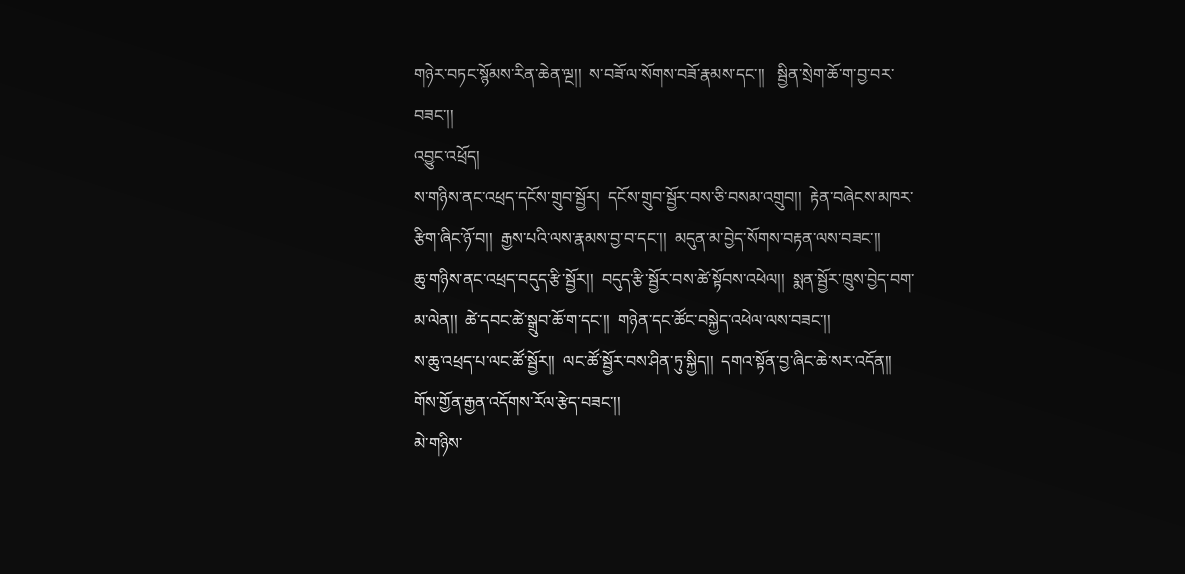གཉེར་བཏང་སྙོམས་རིན་ཆེན་ལྔ།།  ས་བཟོ་ལ་སོགས་བཟོ་རྣམས་དང་།།   སྦྱིན་སྲེག་ཆོ་ག་བྱ་བར་བཟང་།།
འབྱུང་འཕྲོད།
ས་གཉིས་ནང་འཕྲད་དངོས་གྲུབ་སྦྱོར།  དངོས་གྲུབ་སྦྱོར་བས་ཅི་བསམ་འགྲུབ།།  རྟེན་བཞེངས་མཁར་རྩིག་ཞིང་ཉོ་བ།།  རྒྱས་པའི་ལས་རྣམས་བྱ་བ་དང་།།  མདུན་མ་བྱེད་སོགས་བརྟན་ལས་བཟང་།།
ཆུ་གཉིས་ནང་འཕྲད་བདུད་རྩི་སྦྱོར།།  བདུད་རྩི་སྦྱོར་བས་ཚེ་སྟོབས་འཕེལ།།  སྨན་སྦྱོར་ཁྲུས་བྱེད་བག་མ་ལེན།།  ཚེ་དབང་ཚེ་སྒྲུབ་ཆོ་ག་དང་།།  གཉེན་དང་ཚོང་བསྐྱེད་འཕེལ་ལས་བཟང་།།
ས་ཆུ་འཕྲད་པ་ལང་ཚོ་སྦྱོར།།  ལང་ཚོ་སྦྱོར་བས་ཤིན་ཏུ་སྐྱིད།།  དགའ་སྟོན་བྱ་ཞིང་ཆེ་སར་འདོན།།  གོས་གྱོན་རྒྱན་འདོགས་རོལ་རྩེད་བཟང་།།
མེ་གཉིས་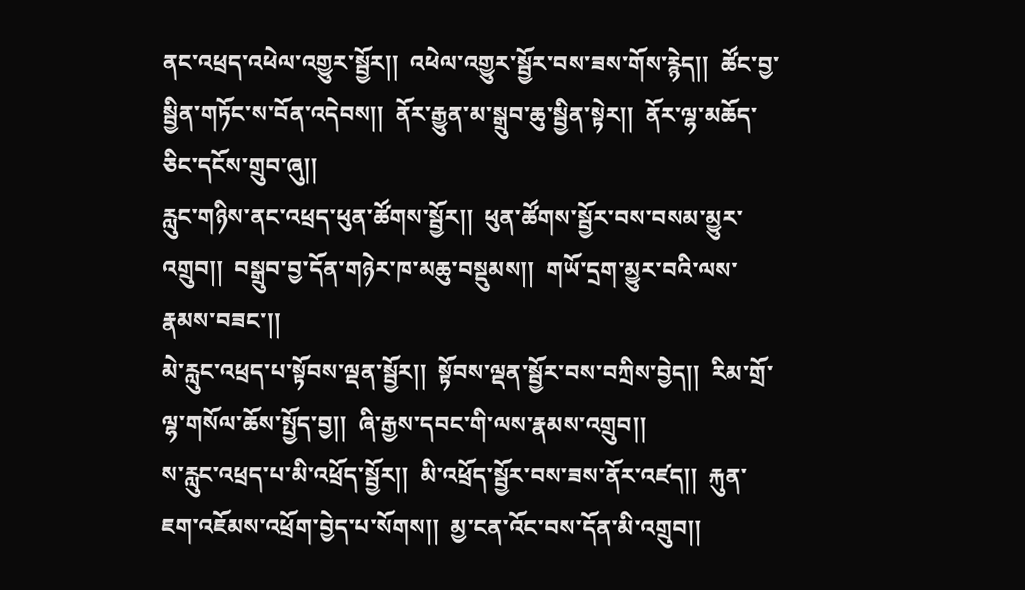ནང་འཕྲད་འཕེལ་འགྱུར་སྦྱོར།།  འཕེལ་འགྱུར་སྦྱོར་བས་ཟས་གོས་རྙེད།།  ཚོང་བྱ་སྦྱིན་གཏོང་ས་བོན་འདེབས།།  ནོར་རྒྱུན་མ་སྒྲུབ་ཆུ་སྦྱིན་སྟེར།།  ནོར་ལྷ་མཆོད་ཅིང་དངོས་གྲུབ་ཞུ།།
རླུང་གཉིས་ནང་འཕྲད་ཕུན་ཚོགས་སྦྱོར།།  ཕུན་ཚོགས་སྦྱོར་བས་བསམ་མྱུར་འགྲུབ།།  བསྒྲུབ་བྱ་དོན་གཉེར་ཁ་མཆུ་བསྡུམས།།  གཡོ་དྲག་མྱུར་བའི་ལས་རྣམས་བཟང་།།
མེ་རླུང་འཕྲད་པ་སྟོབས་ལྡན་སྦྱོར།།  སྟོབས་ལྡན་སྦྱོར་བས་བཀྲིས་བྱེད།།  རིམ་གྲོ་ལྷ་གསོལ་ཆོས་སྤྱོད་བྱ།།  ཞི་རྒྱས་དབང་གི་ལས་རྣམས་འགྲུབ།།
ས་རླུང་འཕྲད་པ་མི་འཕྲོད་སྦྱོར།།  མི་འཕྲོད་སྦྱོར་བས་ཟས་ནོར་འཛད།།  རྐུན་ཇག་འཇོམས་འཕྲོག་བྱེད་པ་སོགས།།  མྱ་ངན་འོང་བས་དོན་མི་འགྲུབ།།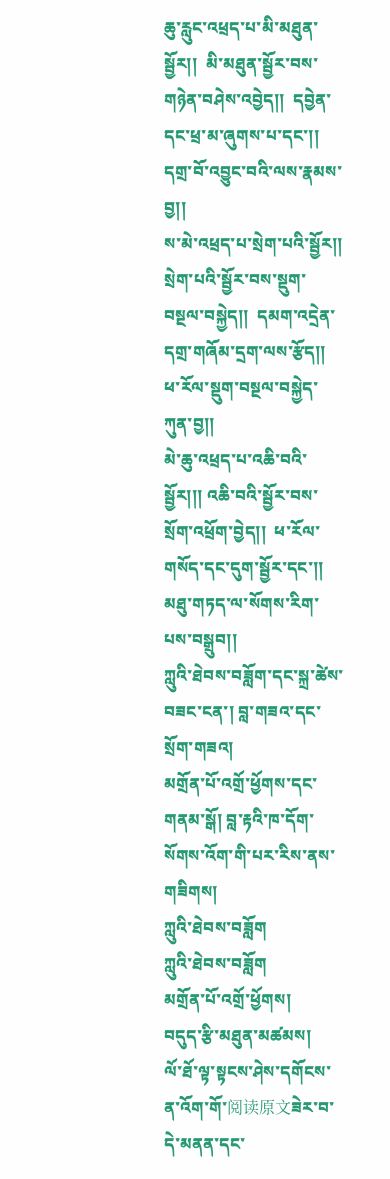ཆུ་རླུང་འཕྲད་པ་མི་མཐུན་སྦྱོར།།  མི་མཐུན་སྦྱོར་བས་གཉེན་བཤེས་འབྱེད།།  དབྱེན་དང་ཕྲ་མ་ཞུགས་པ་དང་།།  དགྲ་བོ་འབྱུང་བའི་ལས་རྣམས་བྱ།།
ས་མེ་འཕྲད་པ་སྲེག་པའི་སྦྱོར།།  སྲེག་པའི་སྦྱོར་བས་སྡུག་བསྔལ་བསྐྱེད།།  དམག་འདྲེན་དགྲ་གཞོམ་དྲག་ལས་རྩོད།།  ཕ་རོལ་སྡུག་བསྔལ་བསྐྱེད་ཀུན་བྱ།།
མེ་ཆུ་འཕྲད་པ་འཆི་བའི་སྦྱོར།།། འཆི་བའི་སྦྱོར་བས་སྲོག་འཕྲོག་བྱེད།།  ཕ་རོལ་གསོད་དང་དུག་སྦྱོར་དང་།།  མཐུ་གཏད་ལ་སོགས་རིག་པས་བསྒྲུབ།།
ཀླུའི་ཐེབས་བཟློག་དང་སྐྲ་ཚེས་བཟང་ངན་། བླ་གཟའ་དང་སྲོག་གཟའ།
མགྲོན་པོ་འགྲོ་ཕྱོགས་དང་གནམ་སྒོ། བླ་རྟའི་ཁ་དོག་སོགས་འོག་གི་པར་རིས་ནས་གཟིགས།
ཀླུའི་ཐེབས་བཟློག
ཀླུའི་ཐེབས་བཟློག
མགྲོན་པོ་འགྲོ་ཕྱོགས།
བདུད་རྩི་མཐུན་མཚམས།
ལོ་ཐོ་ལྟ་སྟངས་ཤེས་དགོངས་ན་འོག་གོ་阅读原文ཟེར་བ་དེ་མནན་དང་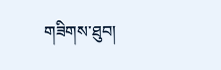གཟིགས་ཐུབ།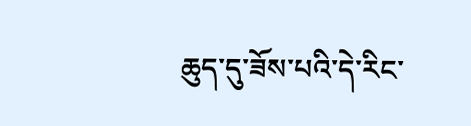ཆུད་དུ་ཟོས་པའི་དེ་རིང་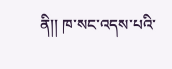ནི།། ཁ་སང་འདས་པའི་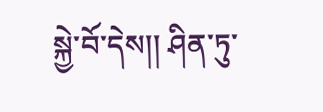སྐྱེ་བོ་དེས།། ཤིན་ཏུ་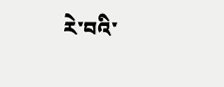རེ་བའི་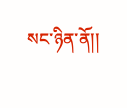སང་ཉིན་ནོ།།